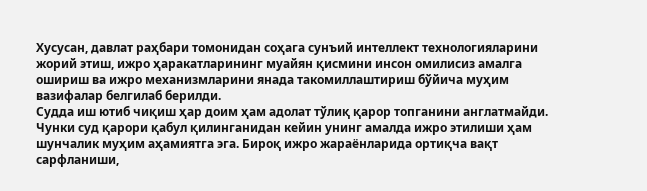Хусусан, давлат раҳбари томонидан соҳага сунъий интеллект технологияларини жорий этиш, ижро ҳаракатларининг муайян қисмини инсон омилисиз амалга ошириш ва ижро механизмларини янада такомиллаштириш бўйича муҳим вазифалар белгилаб берилди.
Судда иш ютиб чиқиш ҳар доим ҳам адолат тўлиқ қарор топганини англатмайди. Чунки суд қарори қабул қилинганидан кейин унинг амалда ижро этилиши ҳам шунчалик муҳим аҳамиятга эга. Бироқ ижро жараёнларида ортиқча вақт сарфланиши,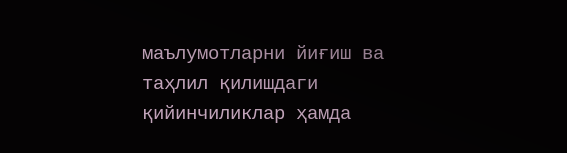маълумотларни йиғиш ва таҳлил қилишдаги қийинчиликлар ҳамда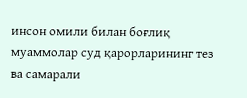инсон омили билан боғлиқ муаммолар суд қарорларининг тез ва самарали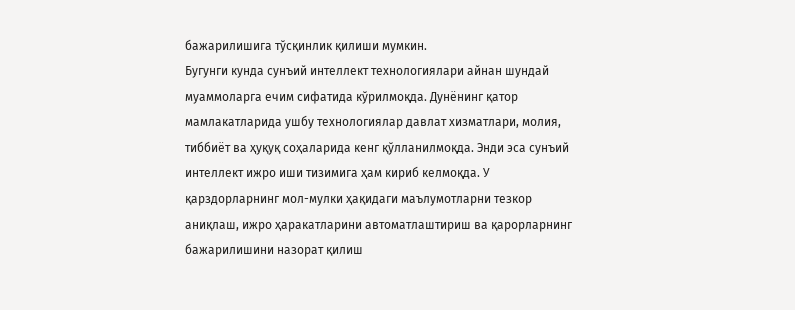бажарилишига тўсқинлик қилиши мумкин.
Бугунги кунда сунъий интеллект технологиялари айнан шундай муаммоларга ечим сифатида кўрилмоқда. Дунёнинг қатор мамлакатларида ушбу технологиялар давлат хизматлари, молия, тиббиёт ва ҳуқуқ соҳаларида кенг қўлланилмоқда. Энди эса сунъий интеллект ижро иши тизимига ҳам кириб келмоқда. У қарздорларнинг мол-мулки ҳақидаги маълумотларни тезкор аниқлаш, ижро ҳаракатларини автоматлаштириш ва қарорларнинг бажарилишини назорат қилиш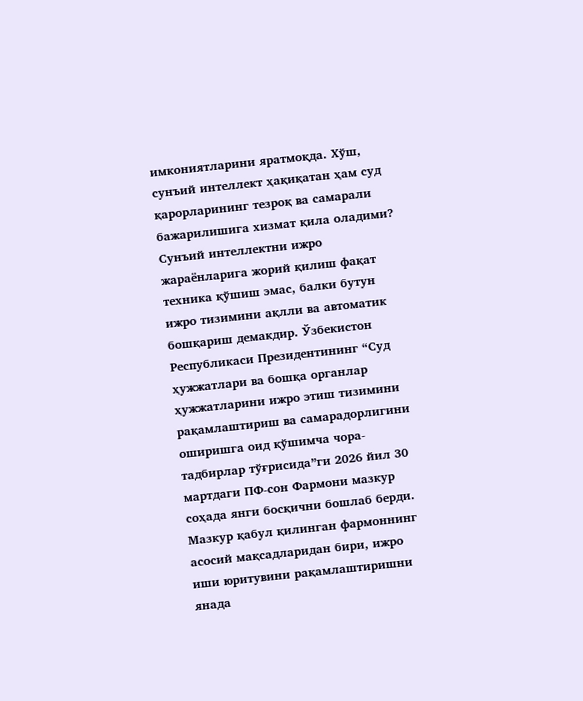имкониятларини яратмоқда. Хўш, сунъий интеллект ҳақиқатан ҳам суд қарорларининг тезроқ ва самарали бажарилишига хизмат қила оладими?
Сунъий интеллектни ижро жараёнларига жорий қилиш фақат техника қўшиш эмас, балки бутун ижро тизимини ақлли ва автоматик бошқариш демакдир. Ўзбекистон Республикаси Президентининг “Суд ҳужжатлари ва бошқа органлар ҳужжатларини ижро этиш тизимини рақамлаштириш ва самарадорлигини оширишга оид қўшимча чора-тадбирлар тўғрисида”ги 2026 йил 30 мартдаги ПФ-сон Фармони мазкур соҳада янги босқични бошлаб берди. Мазкур қабул қилинган фармоннинг асосий мақсадларидан бири, ижро иши юритувини рақамлаштиришни янада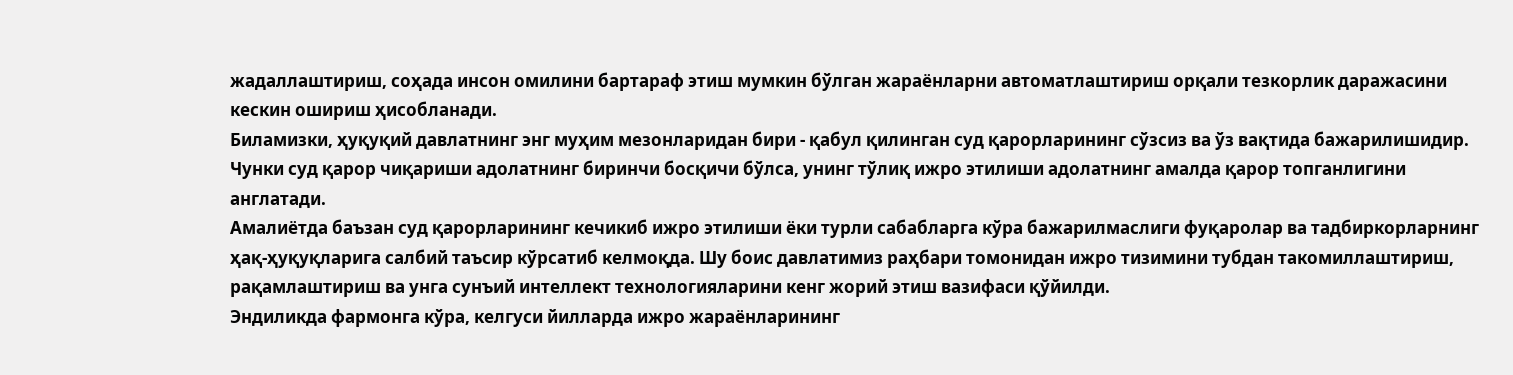жадаллаштириш, соҳада инсон омилини бартараф этиш мумкин бўлган жараёнларни автоматлаштириш орқали тезкорлик даражасини кескин ошириш ҳисобланади.
Биламизки, ҳуқуқий давлатнинг энг муҳим мезонларидан бири - қабул қилинган суд қарорларининг сўзсиз ва ўз вақтида бажарилишидир. Чунки суд қарор чиқариши адолатнинг биринчи босқичи бўлса, унинг тўлиқ ижро этилиши адолатнинг амалда қарор топганлигини англатади.
Амалиётда баъзан суд қарорларининг кечикиб ижро этилиши ёки турли сабабларга кўра бажарилмаслиги фуқаролар ва тадбиркорларнинг ҳақ-ҳуқуқларига салбий таъсир кўрсатиб келмоқда. Шу боис давлатимиз раҳбари томонидан ижро тизимини тубдан такомиллаштириш, рақамлаштириш ва унга сунъий интеллект технологияларини кенг жорий этиш вазифаси қўйилди.
Эндиликда фармонга кўра, келгуси йилларда ижро жараёнларининг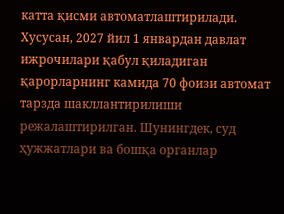катта қисми автоматлаштирилади. Хусусан, 2027 йил 1 январдан давлат ижрочилари қабул қиладиган қарорларнинг камида 70 фоизи автомат тарзда шакллантирилиши режалаштирилган. Шунингдек, суд ҳужжатлари ва бошқа органлар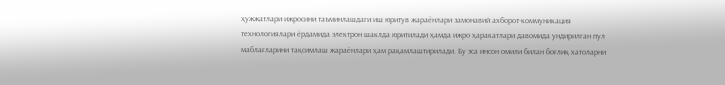ҳужжатлари ижросини таъминлашдаги иш юритув жараёнлари замонавий ахборот-коммуникация технологиялари ёрдамида электрон шаклда юритилади ҳамда ижро ҳаракатлари давомида ундирилган пул маблағларини тақсимлаш жараёнлари ҳам рақамлаштирилади. Бу эса инсон омили билан боғлиқ хатоларни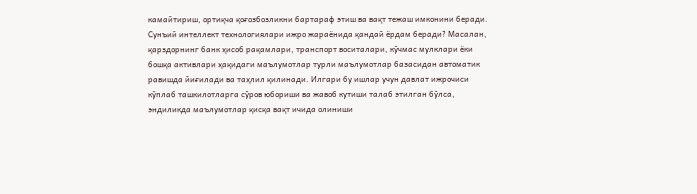камайтириш, ортиқча қоғозбозликни бартараф этиш ва вақт тежаш имконини беради.
Сунъий интеллект технологиялари ижро жараёнида қандай ёрдам беради? Масалан, қарздорнинг банк ҳисоб рақамлари, транспорт воситалари, кўчмас мулклари ёки бошқа активлари ҳақидаги маълумотлар турли маълумотлар базасидан автоматик равишда йиғилади ва таҳлил қилинади. Илгари бу ишлар учун давлат ижрочиси кўплаб ташкилотларга сўров юбориши ва жавоб кутиши талаб этилган бўлса, эндиликда маълумотлар қисқа вақт ичида олиниши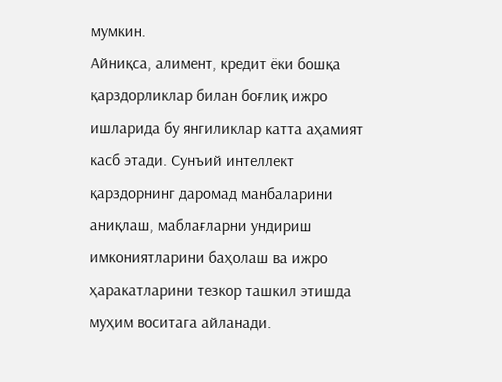мумкин.
Айниқса, алимент, кредит ёки бошқа қарздорликлар билан боғлиқ ижро ишларида бу янгиликлар катта аҳамият касб этади. Сунъий интеллект қарздорнинг даромад манбаларини аниқлаш, маблағларни ундириш имкониятларини баҳолаш ва ижро ҳаракатларини тезкор ташкил этишда муҳим воситага айланади.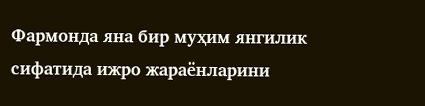Фармонда яна бир муҳим янгилик сифатида ижро жараёнларини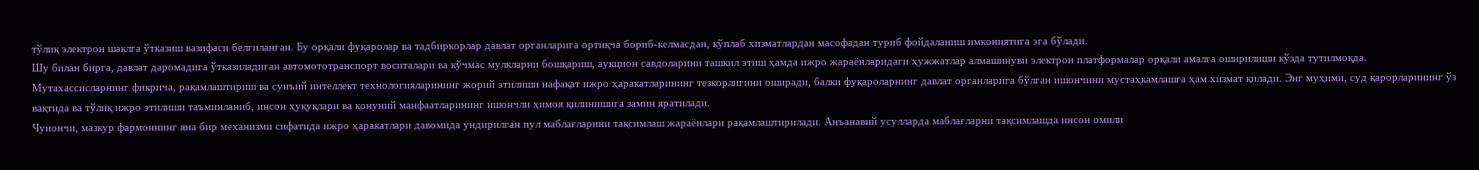тўлиқ электрон шаклга ўтказиш вазифаси белгиланган. Бу орқали фуқаролар ва тадбиркорлар давлат органларига ортиқча бориб-келмасдан, кўплаб хизматлардан масофадан туриб фойдаланиш имкониятига эга бўлади.
Шу билан бирга, давлат даромадига ўтказиладиган автомототранспорт воситалари ва кўчмас мулкларни бошқариш, аукцион савдоларини ташкил этиш ҳамда ижро жараёнларидаги ҳужжатлар алмашинуви электрон платформалар орқали амалга оширилиши кўзда тутилмоқда.
Мутахассисларнинг фикрича, рақамлаштириш ва сунъий интеллект технологияларининг жорий этилиши нафақат ижро ҳаракатларининг тезкорлигини оширади, балки фуқароларнинг давлат органларига бўлган ишончини мустаҳкамлашга ҳам хизмат қилади. Энг муҳими, суд қарорларининг ўз вақтида ва тўлиқ ижро этилиши таъминланиб, инсон ҳуқуқлари ва қонуний манфаатларининг ишончли ҳимоя қилинишига замин яратилади.
Чунончи, мазкур фармоннинг яна бир механизми сифатида ижро ҳаракатлари давомида ундирилган пул маблағларини тақсимлаш жараёнлари рақамлаштирилади. Анъанавий усулларда маблағларни тақсимлашда инсон омили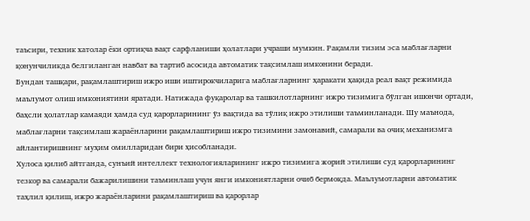таъсири, техник хатолар ёки ортиқча вақт сарфланиши ҳолатлари учраши мумкин. Рақамли тизим эса маблағларни қонунчиликда белгиланган навбат ва тартиб асосида автоматик тақсимлаш имконини беради.
Бундан ташқари, рақамлаштириш ижро иши иштирокчиларига маблағларнинг ҳаракати ҳақида реал вақт режимида маълумот олиш имкониятини яратади. Натижада фуқаролар ва ташкилотларнинг ижро тизимига бўлган ишончи ортади, баҳсли ҳолатлар камаяди ҳамда суд қарорларининг ўз вақтида ва тўлиқ ижро этилиши таъминланади. Шу маънода, маблағларни тақсимлаш жараёнларини рақамлаштириш ижро тизимини замонавий, самарали ва очиқ механизмга айлантиришнинг муҳим омилларидан бири ҳисобланади.
Хулоса қилиб айтганда, сунъий интеллект технологияларининг ижро тизимига жорий этилиши суд қарорларининг тезкор ва самарали бажарилишини таъминлаш учун янги имкониятларни очиб бермоқда. Маълумотларни автоматик таҳлил қилиш, ижро жараёнларини рақамлаштириш ва қарорлар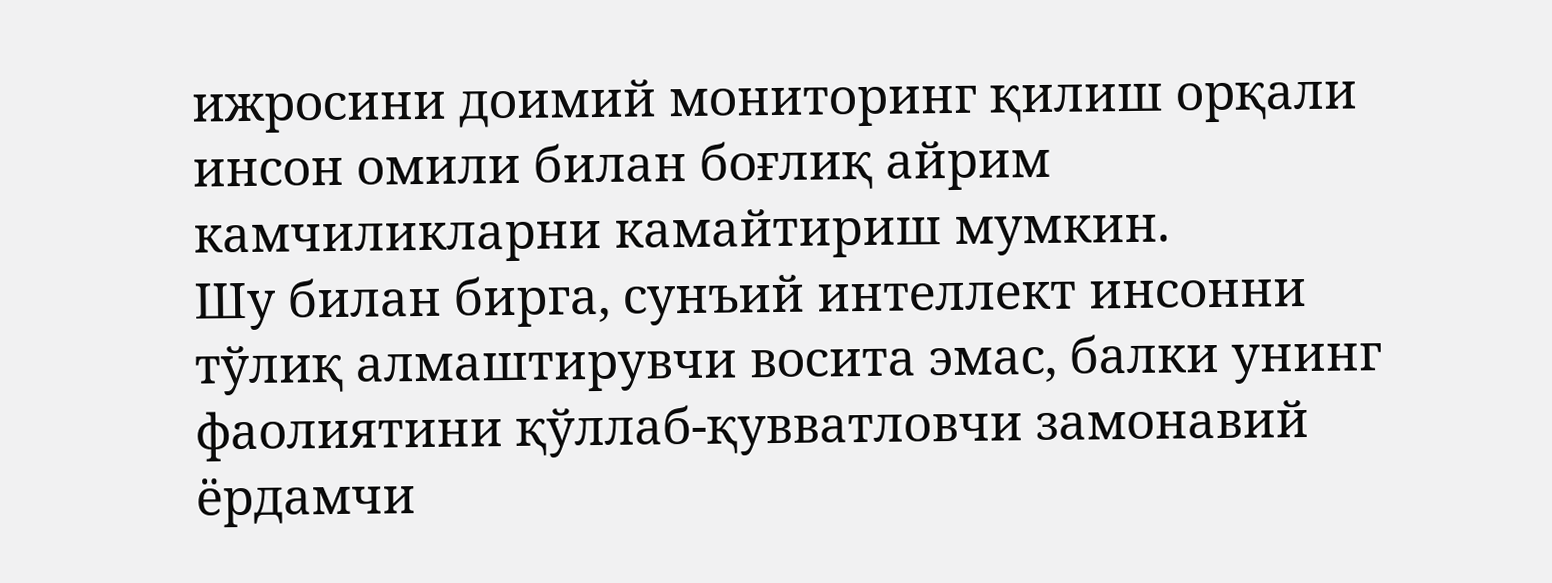ижросини доимий мониторинг қилиш орқали инсон омили билан боғлиқ айрим камчиликларни камайтириш мумкин.
Шу билан бирга, сунъий интеллект инсонни тўлиқ алмаштирувчи восита эмас, балки унинг фаолиятини қўллаб-қувватловчи замонавий ёрдамчи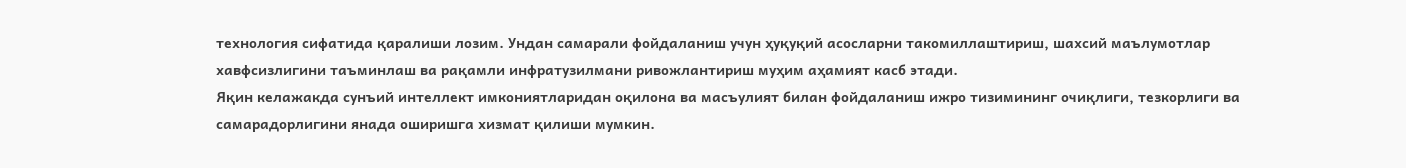технология сифатида қаралиши лозим. Ундан самарали фойдаланиш учун ҳуқуқий асосларни такомиллаштириш, шахсий маълумотлар хавфсизлигини таъминлаш ва рақамли инфратузилмани ривожлантириш муҳим аҳамият касб этади.
Яқин келажакда сунъий интеллект имкониятларидан оқилона ва масъулият билан фойдаланиш ижро тизимининг очиқлиги, тезкорлиги ва самарадорлигини янада оширишга хизмат қилиши мумкин.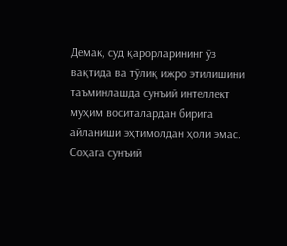Демак, суд қарорларининг ўз вақтида ва тўлиқ ижро этилишини таъминлашда сунъий интеллект муҳим воситалардан бирига айланиши эҳтимолдан ҳоли эмас.
Соҳага сунъий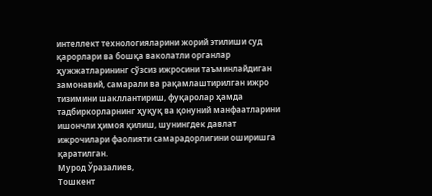интеллект технологияларини жорий этилиши суд қарорлари ва бошқа ваколатли органлар ҳужжатларининг сўзсиз ижросини таъминлайдиган замонавий, самарали ва рақамлаштирилган ижро тизимини шакллантириш, фуқаролар ҳамда тадбиркорларнинг ҳуқуқ ва қонуний манфаатларини ишончли ҳимоя қилиш, шунингдек давлат ижрочилари фаолияти самарадорлигини оширишга қаратилган.
Мурод Ўразалиев,
Тошкент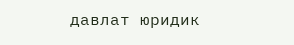давлат юридик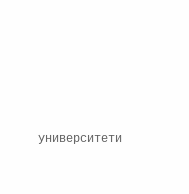университети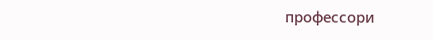профессори